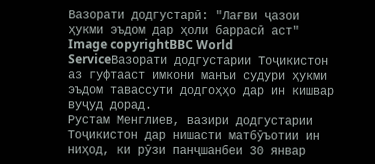Вазорати додгустарӣ: "Лағви ҷазои ҳукми эъдом дар ҳоли баррасӣ аст"
Image copyrightBBC World ServiceВазорати додгустарии Тоҷикистон аз гуфтааст имкони манъи судури ҳукми эъдом тавассути додгоҳҳо дар ин кишвар вуҷуд дорад.
Рустам Менглиев, вазири додгустарии Тоҷикистон дар нишасти матбӯъотии ин ниҳод, ки рӯзи панҷшанбеи 30 январ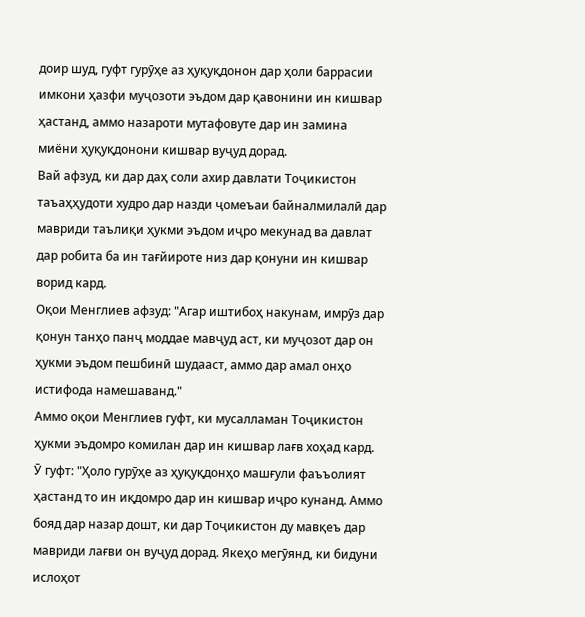доир шуд, гуфт гурӯҳе аз ҳуқуқдонон дар ҳоли баррасии имкони ҳазфи муҷозоти эъдом дар қавонини ин кишвар ҳастанд, аммо назароти мутафовуте дар ин замина миёни ҳуқуқдонони кишвар вуҷуд дорад.
Вай афзуд, ки дар даҳ соли ахир давлати Тоҷикистон таъаҳҳудоти худро дар назди ҷомеъаи байналмилалӣ дар мавриди таълиқи ҳукми эъдом иҷро мекунад ва давлат дар робита ба ин тағйироте низ дар қонуни ин кишвар ворид кард.
Оқои Менглиев афзуд: "Агар иштибоҳ накунам, имрӯз дар қонун танҳо панҷ моддае мавҷуд аст, ки муҷозот дар он ҳукми эъдом пешбинӣ шудааст, аммо дар амал онҳо истифода намешаванд."
Аммо оқои Менглиев гуфт, ки мусалламан Тоҷикистон ҳукми эъдомро комилан дар ин кишвар лағв хоҳад кард.
Ӯ гуфт: "Ҳоло гурӯҳе аз ҳуқуқдонҳо машғули фаъъолият ҳастанд то ин иқдомро дар ин кишвар иҷро кунанд. Аммо бояд дар назар дошт, ки дар Тоҷикистон ду мавқеъ дар мавриди лағви он вуҷуд дорад. Якеҳо мегӯянд, ки бидуни ислоҳот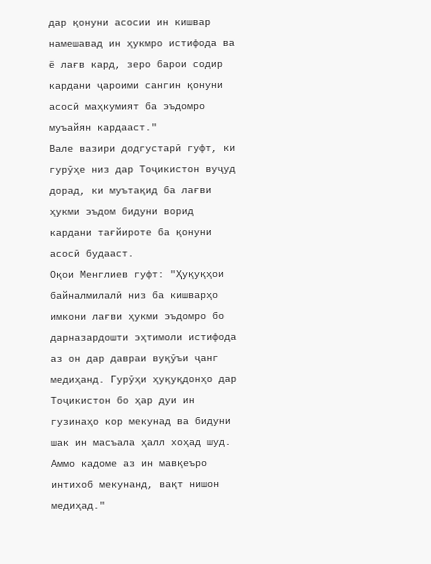дар қонуни асосии ин кишвар намешавад ин ҳукмро истифода ва ё лағв кард, зеро барои содир кардани ҷароими сангин қонуни асосӣ маҳкумият ба эъдомро муъайян кардааст."
Вале вазири додгустарӣ гуфт, ки гурӯҳе низ дар Тоҷикистон вуҷуд дорад, ки муътақид ба лағви ҳукми эъдом бидуни ворид кардани тағйироте ба қонуни асосӣ будааст.
Оқои Менглиев гуфт: "Ҳуқуқҳои байналмилалӣ низ ба кишварҳо имкони лағви ҳукми эъдомро бо дарназардошти эҳтимоли истифода аз он дар давраи вуқӯъи ҷанг медиҳанд. Гурӯҳи ҳуқуқдонҳо дар Тоҷикистон бо ҳар дуи ин гузинаҳо кор мекунад ва бидуни шак ин масъала ҳалл хоҳад шуд. Аммо кадоме аз ин мавқеъро интихоб мекунанд, вақт нишон медиҳад."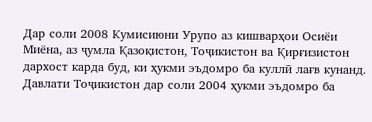Дар соли 2008 Кумисиюни Урупо аз кишварҳои Осиёи Миёна, аз ҷумла Қазоқистон, Тоҷикистон ва Қирғизистон дархост карда буд, ки ҳукми эъдомро ба куллӣ лағв кунанд. Давлати Тоҷикистон дар соли 2004 ҳукми эъдомро ба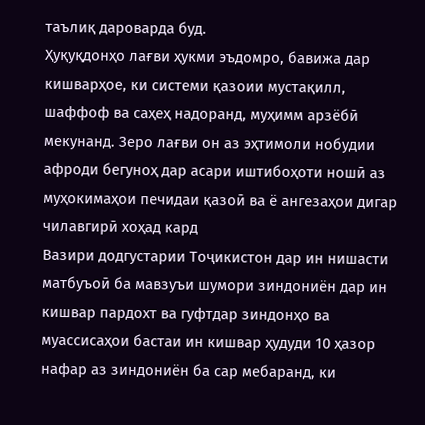таълиқ дароварда буд.
Ҳуқуқдонҳо лағви ҳукми эъдомро, бавижа дар кишварҳое, ки системи қазоии мустақилл, шаффоф ва саҳеҳ надоранд, муҳимм арзёбӣ мекунанд. Зеро лағви он аз эҳтимоли нобудии афроди бегуноҳ дар асари иштибоҳоти ношӣ аз муҳокимаҳои печидаи қазоӣ ва ё ангезаҳои дигар чилавгирӣ хоҳад кард
Вазири додгустарии Тоҷикистон дар ин нишасти матбуъоӣ ба мавзуъи шумори зиндониён дар ин кишвар пардохт ва гуфтдар зиндонҳо ва муассисаҳои бастаи ин кишвар ҳудуди 10 ҳазор нафар аз зиндониён ба сар мебаранд, ки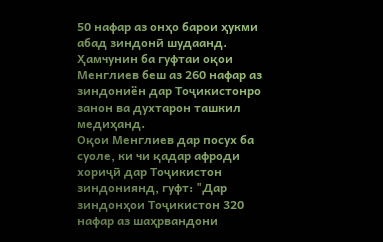50 нафар аз онҳо барои ҳукми абад зиндонӣ шудаанд.
Ҳамчунин ба гуфтаи оқои Менглиев беш аз 260 нафар аз зиндониён дар Тоҷикистонро занон ва духтарон ташкил медиҳанд.
Оқои Менглиев дар посух ба суоле, ки чи қадар афроди хориҷӣ дар Тоҷикистон зиндониянд, гуфт: "Дар зиндонҳои Тоҷикистон 320 нафар аз шаҳрвандони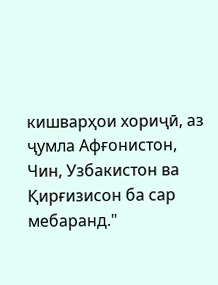кишварҳои хориҷӣ, аз ҷумла Афғонистон, Чин, Узбакистон ва Қирғизисон ба сар мебаранд."